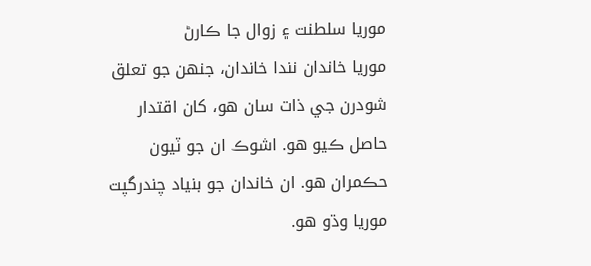موريا سلطنت ۽ زوال جا ڪارڻ
موريا خاندان نندا خاندان، جنھن جو تعلق شودرن جي ذات سان هو، کان اقتدار حاصل ڪيو هو. اشوڪ ان جو ٽيون حڪمران هو. ان خاندان جو بنياد چندرگپت موريا وڌو هو.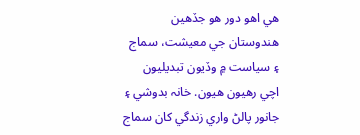هي اهو دور هو جڏهين هندوستان جي معيشت، سماج ۽ سياست ۾ وڏيون تبديليون اچي رهيون هيون. خانہ بدوشي ۽ جانور پالڻ واري زندگي کان سماج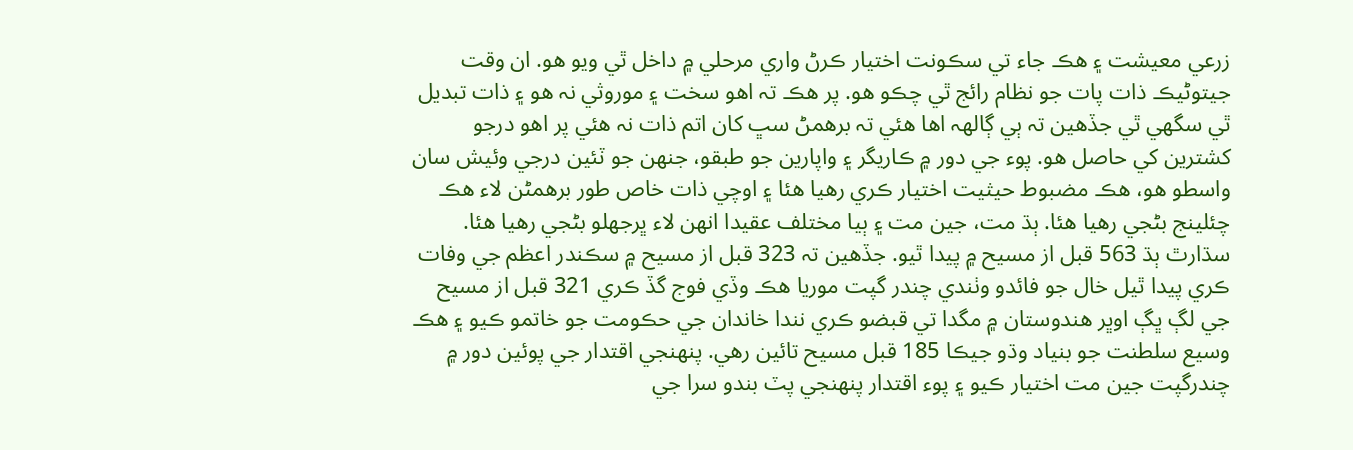زرعي معيشت ۽ هڪ جاء تي سڪونت اختيار ڪرڻ واري مرحلي ۾ داخل ٿي ويو هو. ان وقت جيتوڻيڪ ذات پات جو نظام رائج ٿي چڪو هو. پر هڪ تہ اهو سخت ۽ موروثي نہ هو ۽ ذات تبديل ٿي سگهي ٿي جڏهين تہ ٻي ڳالھہ اها هئي تہ برهمڻ سڀ کان اتم ذات نہ هئي پر اهو درجو کشترين کي حاصل هو. پوء جي دور ۾ ڪاريگر ۽ واپارين جو طبقو، جنھن جو ٽئين درجي وئيش سان واسطو هو، هڪ مضبوط حيثيت اختيار ڪري رهيا هئا ۽ اوچي ذات خاص طور برهمڻن لاء هڪ چئلينج بڻجي رهيا هئا. ٻڌ مت، جين مت ۽ ٻيا مختلف عقيدا انھن لاء ڀرجهلو بڻجي رهيا هئا.
سڌارٿ ٻڌ 563 قبل از مسيح ۾ پيدا ٿيو. جڏهين تہ 323 قبل از مسيح ۾ سڪندر اعظم جي وفات ڪري پيدا ٿيل خال جو فائدو وٺندي چندر گپت موريا هڪ وڏي فوج گڏ ڪري 321 قبل از مسيح جي لڳ ڀڳ اوڀر هندوستان ۾ مگدا تي قبضو ڪري نندا خاندان جي حڪومت جو خاتمو ڪيو ۽ هڪ وسيع سلطنت جو بنياد وڌو جيڪا 185 قبل مسيح تائين رهي. پنھنجي اقتدار جي پوئين دور ۾ چندرگپت جين مت اختيار ڪيو ۽ پوء اقتدار پنھنجي پٽ بندو سرا جي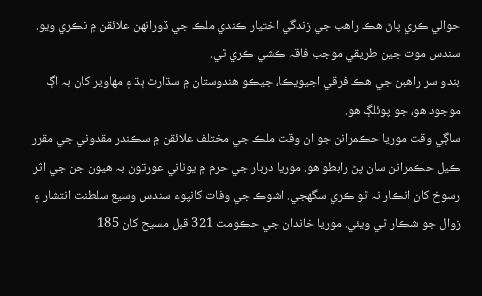حوالي ڪري پاڻ هڪ راهب جي زندگي اختيار ڪندي ملڪ جي ڏورانھن علائقن ۾ نڪري ويو. سندس موت جين طريقي موجب فاقہ ڪشي ڪري ٿي.
بندو سر راهبن جي هڪ فرقي اجيويڪا، جيڪو هندوستان ۾ سڌارٿ ٻڌ ۽ مھاوير کان بہ اڳ موجود هو، جو پوئلڳ هو.
ساڳي وقت موريا حڪمرانن جو ان وقت ملڪ جي مختلف علائقن ۾ سڪندر مقدوني جي مقرر ڪيل حڪمرانن سان پڻ رابطو هو. موريا دربار جي حرم ۾ يوناني عورتون بہ هيون جن جي اثر رسوخ کان انڪار نہ ٿو ڪري سگهجي. اشوڪ جي وفات کانپوء سندس وسيع سلطنت انتشار ۽ زوال جو شڪار ٿي ويئي. موريا خاندان جي حڪومت 321 قبل مسيح کان 185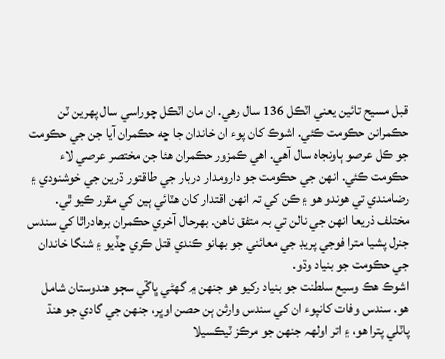قبل مسيح تائين يعني اٽڪل 136 سال رهي. ان مان اٽڪل چوراسي سال پھرين ٽن حڪمرانن حڪومت ڪئي. اشوڪ کان پوء ان خاندان جا ڇه حڪمران آيا جن جي حڪومت جو ڪل عرصو ٻاونجاه سال آهي. اهي ڪمزور حڪمران هئا جن مختصر عرصي لاء حڪومت ڪئي. انھن جي حڪومت جو دارومدار دربار جي طاقتور ڌرين جي خوشنودي ۽ رضامندي تي هوندو هو ۽ ڪن کي تہ انھن اقتدار کان هٽائي ٻين کي مقرر ڪيو ٿي. مختلف ذريعا انھن جي نالن تي بہ متفق ناهن. بھرحال آخري حڪمران برهادراٿا کي سندس جنرل پشيا مترا فوجي پريڊ جي معائني جو بھانو ڪندي قتل ڪري ڇڏيو ۽ شنگا خاندان جي حڪومت جو بنياد وڌو.
اشوڪ هڪ وسيع سلطنت جو بنياد رکيو هو جنھن ۾ گهڻي ڀاڱي سڄو هندوستان شامل هو. سندس وفات کانپوء ان کي سندس وارثن ٻن حصن اوڀر، جنھن جي گادي جو هنڌ پاٽلي پترا هو، ۽ اتر اولھہ جنھن جو مرڪز ٽيڪسيلا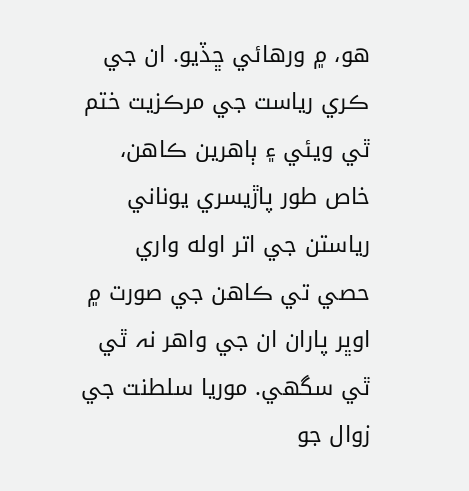هو، ۾ ورهائي ڇڏيو. ان جي ڪري رياست جي مرڪزيت ختم ٿي ويئي ۽ ٻاهرين ڪاهن، خاص طور پاڙيسري يوناني رياستن جي اتر اوله واري حصي تي ڪاهن جي صورت ۾ اوڀر پاران ان جي واهر نہ ٿي ٿي سگهي. موريا سلطنت جي زوال جو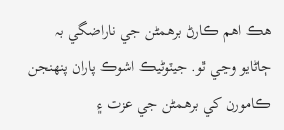هڪ اهم ڪارڻ برهمڻن جي ناراضگي بہ ڄاڻايو وڃي ٿو. جيٽوڻيڪ اشوڪ پاران پنھنجن ڪامورن کي برهمڻن جي عزت ۽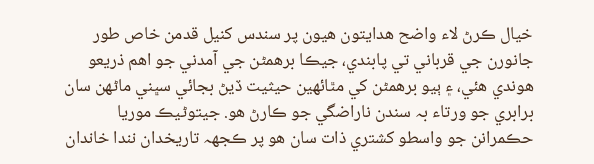خيال ڪرڻ لاء واضح هدايتون هيون پر سندس کنيل قدمن خاص طور جانورن جي قرباني تي پابندي، جيڪا برهمڻن جي آمدني جو اهم ذريعو هوندي هئي، ۽ ٻيو برهمڻن کي مٿائهين حيثيت ڏيڻ بجائي سڀني ماڻھن سان برابري جو ورتاء بہ سندن ناراضگي جو ڪارڻ هو. جيتوڻيڪ موريا حڪمرانن جو واسطو کشتري ذات سان هو پر ڪجهہ تاريخدان نندا خاندان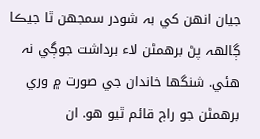جيان انھن کي بہ شودر سمجهن ٿا جيڪا ڳالھہ پڻ برهمڻن لاء برداشت جوڳي نہ هئي. شنگها خاندان جي صورت ۾ وري برهمڻن جو راڄ قائم ٿيو هو. ان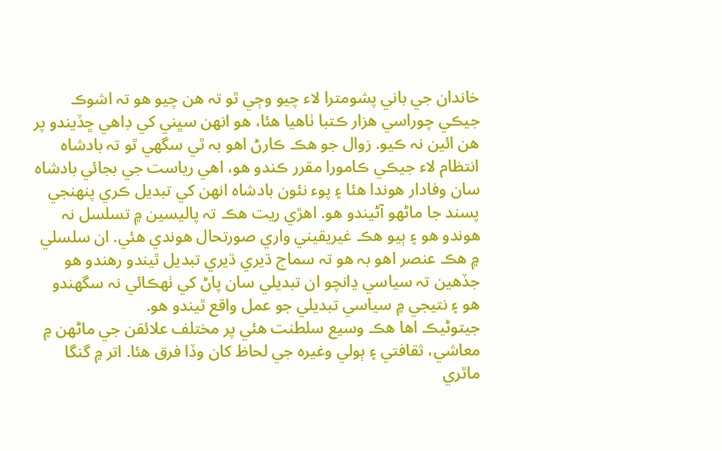خاندان جي باني پشومترا لاء چيو وڄي ٿو تہ هن چيو هو تہ اشوڪ جيڪي چوراسي هزار ڪتبا ٺاهيا هئا، هو انھن سڀني کي ڊاهي ڇڏيندو پر هن ائين نہ ڪيو. زوال جو هڪ ڪارڻ اهو بہ ٿي سگهي ٿو تہ بادشاه انتظام لاء جيڪي ڪامورا مقرر ڪندو هو، اهي رياست جي بجائي بادشاه سان وفادار هوندا هئا ۽ پوء نئون بادشاه انھن کي تبديل ڪري پنھنجي پسند جا ماڻھو آڻيندو هو. اهڙي ريت هڪ تہ پاليسين ۾ تسلسل نہ هوندو هو ۽ ٻيو هڪ غيريقيني واري صورتحال هوندي هئي. ان سلسلي ۾ هڪ عنصر اهو بہ هو تہ سماج ڌيري ڌيري تبديل ٿيندو رهندو هو جڏهين تہ سياسي ڍانچو ان تبديلي سان پاڻ کي ٺھڪائي نہ سگهندو هو ۽ نتيجي ۾ سياسي تبديلي جو عمل واقع ٿيندو هو.
جيتوڻيڪ اها هڪ وسيع سلطنت هئي پر مختلف علائقن جي ماڻھن ۾ معاشي، ثقافتي ۽ ٻولي وغيرہ جي لحاظ کان وڏا فرق هئا. اتر ۾ گنگا ماٿري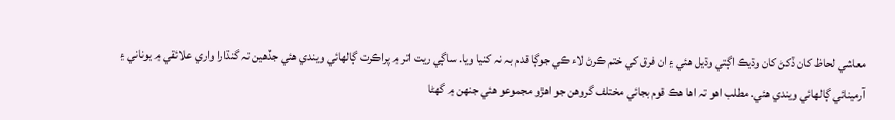معاشي لحاظ کان ڏکڻ کان وڌيڪ اڳتي وڌيل هئي ۽ ان فرق کي ختم ڪرڻ لاء ڪي جوڳا قدم بہ نہ کنيا ويا. ساڳي ريت اتر ۾ پراڪرت ڳالھائي ويندي هئي جڏهين تہ گنڌارا واري علائقي ۾ يوناني ۽ آرمينائي ڳالھائي ويندي هئي. مطلب اهو تہ اها هڪ قوم بجائي مختلف گروهن جو اهڙو مجموعو هئي جنھن ۾ گهڻا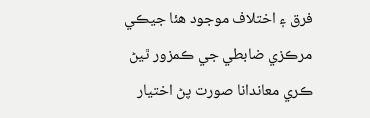فرق ۽ اختلاف موجود هئا جيڪي مرڪزي ضابطي جي ڪمزور ٿيڻ ڪري معاندانا صورت پڻ اختيار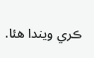ڪري ويندا هئا.